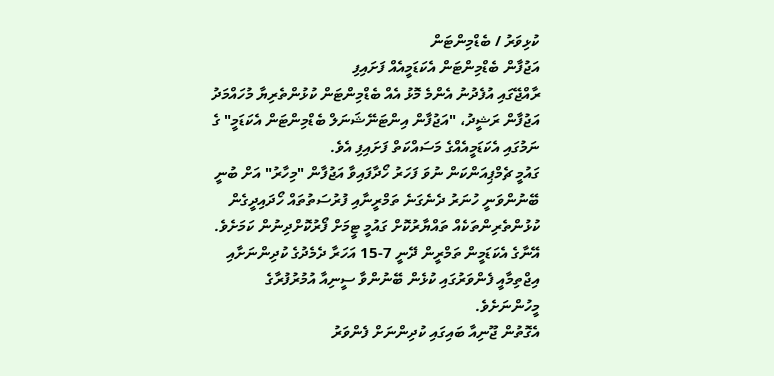ކުޅިވަރު / ބެޑްމިންޓަން
އަޖުފާން ބެޑްމިންޓަން އެކަޑަމީއެއް ފަށައިފި
ރާއްޖޭގައި އުފެދުނު އެންމެ މޮޅު އެއް ބެޑްމިންޓަން ކުޅުންތެރިޔާ މުހައްމަދު އަޖުފާން ރަޝީދު، "އަޖުފާން އިންޓަނޭޝަނަލް ބެޑްމިންޓަން އެކަޑަމީ" ގެ ނަމުގައި އެކަޑަމީއެއްގެ މަސައްކަތް ފަށައިފި އެވެ.
ގައުމީ ޗެމްޕިއަންކަން ނުވަ ފަހަރު ހޯދާފައިވާ އަޖުފާން "މިހާރު" އަށް ބުނީ ބޭނުންވަނީ ހުނަރު ދެނެގަނެ ތަމްރީނާއި ފުރުސަތުތައް ހޯދައިދީގެން ކުޅުންތެރިންތަކެއް ތައްޔާރުކޮށް ގައުމީ ޓީމަށް ފޯރުކޮށްދިނުން ކަމަށެވެ.
އޭނާގެ އެކަޑަމީން ތަމްރީން ދޭނީ 7-15 އަހަރާ ދެމެދުގެ ކުދިންނަށާއި އިޖްތިމާއީ ފެންވަރުގައި ކުޅެން ބޭނުންވާ ސީނިއާ އުމުރުފުރާގެ މީހުންނަށެވެ.
އެގޮތުން ޖޫނިއާ ބައިގައި ކުދިންނަށް ފެންވަރު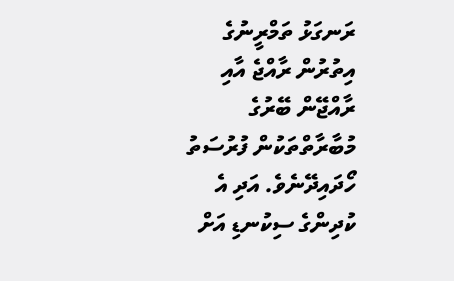ރަނގަޅު ތަމްރީނުގެ އިތުރުން ރާއްޖެ އާއި ރާއްޖޭން ބޭރުގެ މުބާރާތްތަކުން ފުރުސަތު ހޯދައިދޭނެވެ. އަދި އެ ކުދިންގެ ސިކުނޑި އަށް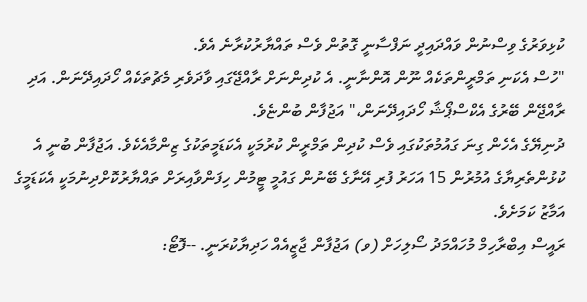ކުޅިވަރުގެ ވިސްނުން ވައްދައިދީ ނަފްސާނީ ގޮތުން ވެސް ތައްޔާރުކުރާނެ އެވެ.
"ހުސް އެކަނި ތަމްރީންތަކެއް ނޫން އޮންނާނީ. އެ ކުދިންނަށް ރާއްޖޭގައި ވާދަވެރި މެޗުތަކެއް ހޯދައިދޭނަން. އަދި ރާއްޖޭން ބޭރުގެ އެކްސްޕޯޝާ ހޯދައިދޭނަން،" އަޖުފާން ބުންޏެވެ.
ދުނިޔޭގެ އެހެން ގިނަ ގައުމުތަކުގައި ވެސް ކުދިން ތަމްރީން ކުރުމަކީ އެކަޑަމީތަކުގެ ޒިންމާއެކެވެ. އަޖުފާން ބުނީ އެ ކުޅުންތެރިޔާގެ އުމުރުން 15 އަހަރު ފުރި އޭނާގެ ބޭނުން ގައުމީ ޓީމުން ހިފަންވާއިރަށް ތައްޔާރުކޮށްދިނުމަކީ އެކަޑަމީގެ އަމާޒު ކަމަށެވެ.
ރައީސް އިބްރާހިމް މުހައްމަދު ސޯލިހަށް (ވ) އަޖުފާން ޖާޒީއެއް ހަދިޔާކުރަނީ. --ފޮޓޯ: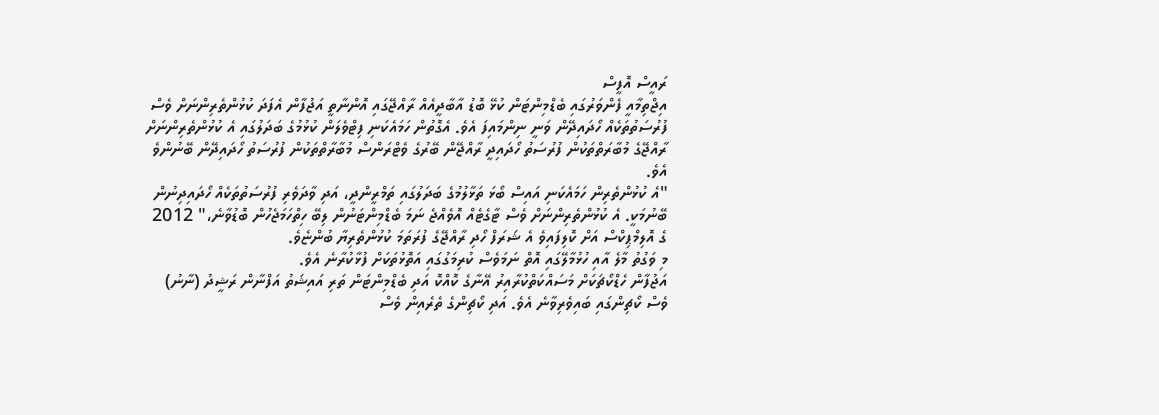ރައީސް އޮފީސް
އިޖްތިމާއީ ފެންވަރުގައި ބެޑްމިންޓަން ކުޅޭ ބޮޑު އާބާދީއެއް ރާއްޖޭގައި އޮންނާތީ އަޖުފާން އެފަދަ ކުޅުންތެރިންނަށް ވެސް ފުރުސަތުތަކެއް ހޯދައިދޭން ވަނީ ނިންމައިފަ އެވެ. އެގޮތުން ހަމައެކަނި ފިޓްވެލަން ކުޅުމުގެ ބަދަލުގައި އެ ކުޅުންތެރިންނަށް ރާއްޖޭގެ މުބާރަތްތަކުން ފުރުސަތު ހޯދައިދީ ރާއްޖޭން ބޭރުގެ ވެޓްރަންސް މުބާރާތްތަކުން ފުރުސަތު ހޯދައިދޭން ބޭނުންވެ އެވެ.
"އެ ކުޅުންތެރިން ހަމައެކަނި އައިސް ބޯޅަ ތަޅާލުމުގެ ބަދަލުގައި ތަމްރީންދީ، އަދި ވާދަވެރި ފުރުސަތުތަކެއް ހޯދައިދިނުން ބޭނުމަކީ. އެ ކުޅުންތެރިންނަށް ވެސް ޓާގެޓެއް އޮވެއްޖެ ނަމަ ބެޑްމިންޓަނުން ލިބޭ ހިތްހަމަޖެހުން ބޮޑުވާނެ،" 2012 ގެ އޮލިމްޕިކްސް އަށް ކޮލިފައިވެ އެ ޝަރަފް ހޯދި ރާއްޖޭގެ ފުރަތަމަ ކުޅުންތެރިޔާ ބުންޏެވެ.
މި ވަގުތު މާލެ އާއި ހުޅުމާލޭގައި އޮތް ނަމަވެސް ކުރިމަގުގައި އަތޮޅުތަކަށް ފުޅާކުރާނެ އެވެ.
އަޖުފާން ހެޑްކޯޗަކަށް މަސައްކަތްކުރާއިރު އޭނާގެ ކޮއްކޮ އަދި ބެޑްމިންޓަން ތަރި އައިޝަތު އަފްނާން ރަޝީދު (ނާނު) ވެސް ކޯޗިންގައި ބައިވެރިވާނެ އެވެ. އަދި ކޯޗިންގެ ތެރެއިން ވެސް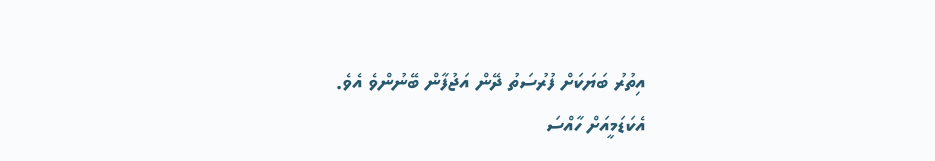އިތުރު ބަޔަކަށް ފުރުސަތު ދޭން އަޖުފާން ބޭނުންވެ އެވެ.
އެކަޑަމީއަށް ހާއްސަ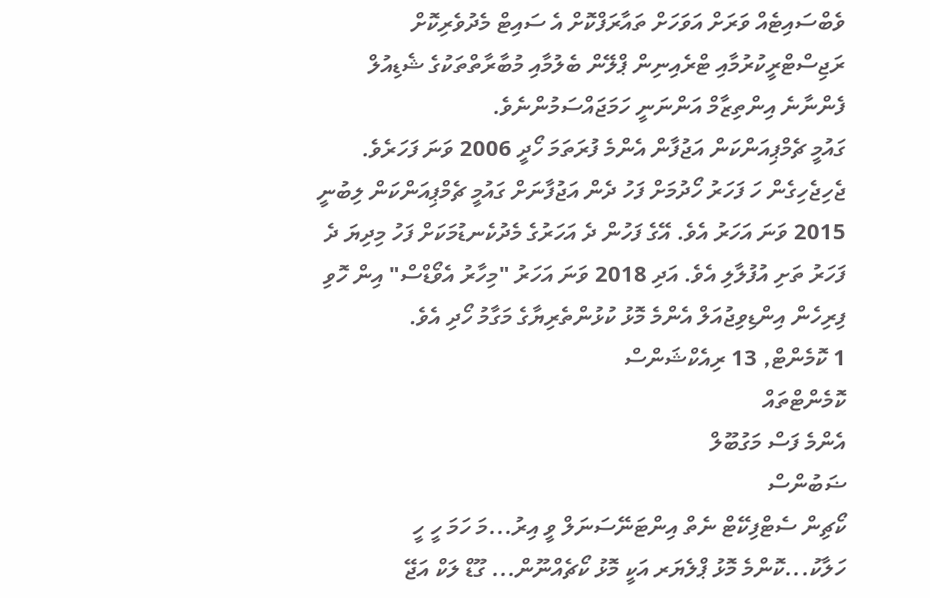ވެބްސައިޓެއް ވަރަށް އަވަހަށް ތައާރަފްކޮށް އެ ސައިޓް މެދުވެރިކޮށް ރަޖިސްޓްރީކުރުމާއި ޓްރެއިނިން ޕްލޭން ބެލުމާއި މުބާރާތްތަކުގެ ޝެޑިއުލް ފެންނާނެ އިންތިޒާމް އަންނަނީ ހަމަޖައްސަމުންނެވެ.
ގައުމީ ޗެމްޕިއަންކަން އަޖުފާން އެންމެ ފުރަތަމަ ހޯދީ 2006 ވަނަ ފަހަރެވެ. ޖެހިޖެހިގެން ހަ ފަހަރު ހޯދުމަށް ފަހު ދެން އަޖުފާނަށް ގައުމީ ޗެމްޕިއަންކަން ލިބުނީ 2015 ވަނަ އަހަރު އެވެ. އޭގެ ފަހުން ދެ އަހަރުގެ މެދުކެނޑުމަކަށް ފަހު މިދިޔަ ދެ ފަހަރު ތަށި އުފުލާލި އެވެ. އަދި 2018 ވަނަ އަހަރު "މިހާރު އެވޯޑްސް" އިން ހޮވި ފިރިހެން އިންޑިވިޖުއަލް އެންމެ މޮޅު ކުޅުންތެރިޔާގެ މަގާމު ހޯދި އެވެ.
1 ކޮމެންޓް, 13 ރިއެކްޝަންސް
ކޮމެންޓްތައް
އެންމެ ފަސް މަގުބޫލް
ޟަބުންސް
ކޯޗިން ސެޓްފިކޭޓް ނެތް އިންޓަނޭސަނަލް ވީ އިރު...މަ ހަމަ ހީ ހީ ހަލާކު...ކޮންމެ މޮޅު ޕްލެޔަރ އަކީ މޮޅު ކޯޗެއްނޫން... ގޫޑް ލަކް އަޖޭ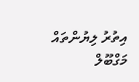އިތުރު ލިޔުންތައް
މަގްބޫލް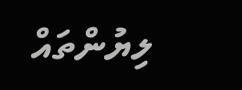ލިޔުންތައް